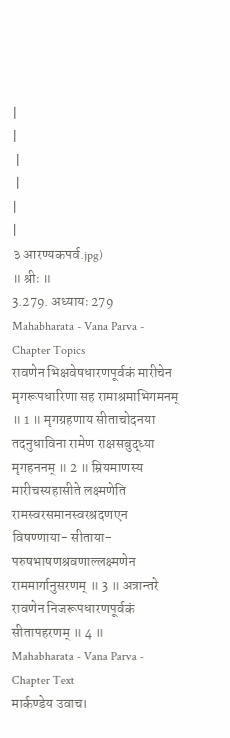|
|
 |
 |
|
|
३ आरण्यकपर्व.jpg)
॥ श्रीः ॥
3.279. अध्यायः 279
Mahabharata - Vana Parva - Chapter Topics
रावणेन भिक्षवेषधारणपूर्वकं मारीचेन मृगरूपधारिणा सह रामाश्रमाभिगमनम् ॥ 1 ॥ मृगग्रहणाय सीताचोदनया तदनुधाविना रामेण राक्षसबुद्ध्या मृगहननम् ॥ 2 ॥ म्रियमाणस्य मारीचस्यहासीते लक्ष्मणेति रामस्वरसमानस्वरश्रदणएन विषण्णाया- सीताया- परुषभाषणश्रवणाल्लक्ष्मणेन राममार्गानुसरणम् ॥ 3 ॥ अत्रान्तरे रावणेन निजरूपधारणपूर्वकं सीतापहरणम् ॥ 4 ॥
Mahabharata - Vana Parva - Chapter Text
मार्कण्डेय उवाच।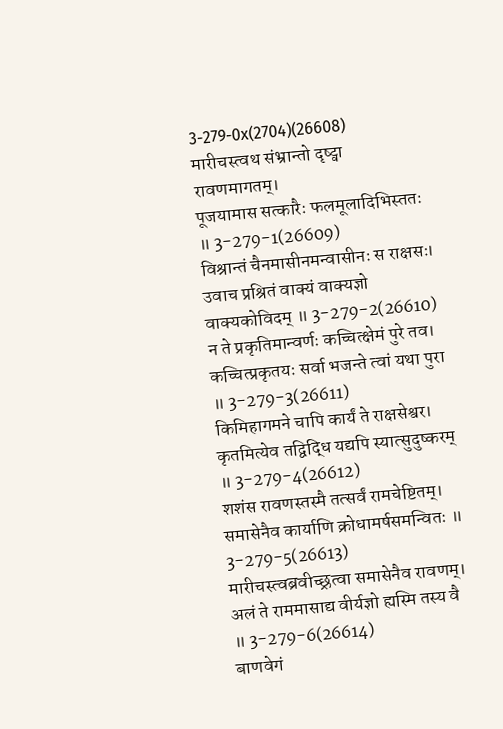3-279-0x(2704)(26608)
मारीचस्त्वथ संभ्रान्तो दृष्ट्वा रावणमागतम्।
पूजयामास सत्कारैः फलमूलादिभिस्ततः ॥ 3-279-1(26609)
विश्रान्तं चैनमासीनमन्वासीनः स राक्षसः।
उवाच प्रश्रितं वाक्यं वाक्यज्ञो वाक्यकोविदम् ॥ 3-279-2(26610)
न ते प्रकृतिमान्वर्णः कच्चित्क्षेमं पुरे तव।
कच्चित्प्रकृतयः सर्वा भजन्ते त्वां यथा पुरा ॥ 3-279-3(26611)
किमिहागमने चापि कार्यं ते राक्षसेश्वर।
कृतमित्येव तद्विद्धि यद्यपि स्यात्सुदुष्करम् ॥ 3-279-4(26612)
शशंस रावणस्तस्मै तत्सर्वं रामचेष्टितम्।
समासेनैव कार्याणि क्रोधामर्षसमन्वितः ॥ 3-279-5(26613)
मारीचस्त्वब्रवीच्छ्रत्वा समासेनैव रावणम्।
अलं ते राममासाद्य वीर्यज्ञो ह्यस्मि तस्य वै ॥ 3-279-6(26614)
बाणवेगं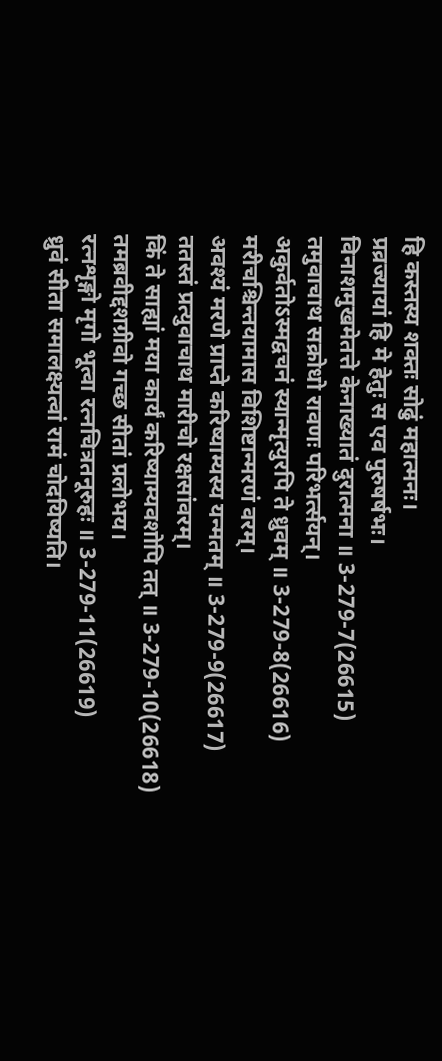हि कस्तस्य शक्तः सोढुं महात्मनः।
प्रव्रज्यायां हि मे हेतुः स एव पुरुषर्षभः।
विनाशमुखमेतत्ते केनाख्यातं दुरात्मना ॥ 3-279-7(26615)
तमुवाचाथ सक्रोधो रावणः परिभर्त्सयन्।
अकुर्वतोऽस्मद्वचनं स्यान्मृत्युरपि ते ध्रुवम् ॥ 3-279-8(26616)
मरीचश्चिन्तयामास विशिष्टान्मरणं वरम्।
अवश्यं मरणे प्राप्ते करिष्याम्यस्य यन्मतम् ॥ 3-279-9(26617)
ततस्तं प्रत्युवाचाथ मारीचो रक्षसांवरम्।
किं ते साह्यां मया कार्यं करिष्याम्यवशोपि तत् ॥ 3-279-10(26618)
तमब्रवीद्दशग्रीवो गच्छ सीतां प्रलोभय।
रत्नशृङ्गो मृगो भूत्वा रत्नचित्रतनूरुहः ॥ 3-279-11(26619)
ध्रुवं सीता समालक्ष्यत्वां रामं चोदयिष्यति।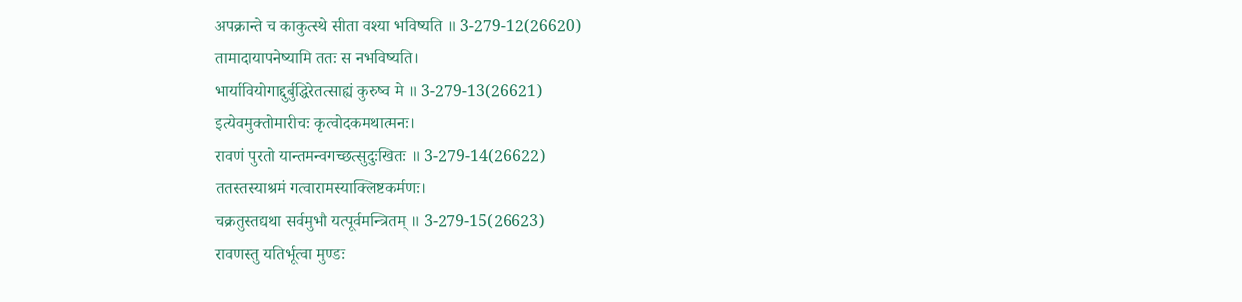अपक्रान्ते च काकुत्स्थे सीता वश्या भविष्यति ॥ 3-279-12(26620)
तामादायापनेष्यामि ततः स नभविष्यति।
भार्यावियोगाद्दुर्बुद्धिरेतत्साह्यं कुरुष्व मे ॥ 3-279-13(26621)
इत्येवमुक्तोमारीचः कृत्वोदकमथात्मनः।
रावणं पुरतो यान्तमन्वगच्छत्सुदुःखितः ॥ 3-279-14(26622)
ततस्तस्याश्रमं गत्वारामस्याक्लिष्टकर्मणः।
चक्रतुस्तद्यथा सर्वमुभौ यत्पूर्वमन्त्रितम् ॥ 3-279-15(26623)
रावणस्तु यतिर्भूत्वा मुण्डः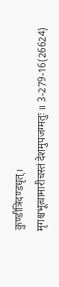कुण्डीत्रिदण्डधृत्।
मृगश्चभूत्वामारीचस्तं देशमुपजग्मतुः ॥ 3-279-16(26624)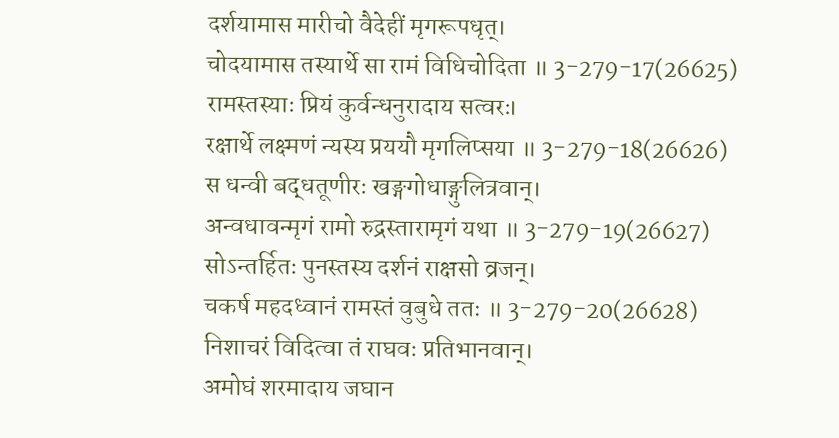दर्शयामास मारीचो वैदेहीं मृगरूपधृत्।
चोदयामास तस्यार्थे सा रामं विधिचोदिता ॥ 3-279-17(26625)
रामस्तस्याः प्रियं कुर्वन्धनुरादाय सत्वरः।
रक्षार्थे लक्ष्मणं न्यस्य प्रययौ मृगलिप्सया ॥ 3-279-18(26626)
स धन्वी बद्धतूणीरः खङ्गगोधाङ्गुलित्रवान्।
अन्वधावन्मृगं रामो रुद्रस्तारामृगं यथा ॥ 3-279-19(26627)
सोऽन्तर्हितः पुनस्तस्य दर्शनं राक्षसो व्रजन्।
चकर्ष महदध्वानं रामस्तं वुबुधे ततः ॥ 3-279-20(26628)
निशाचरं विदित्वा तं राघवः प्रतिभानवान्।
अमोघं शरमादाय जघान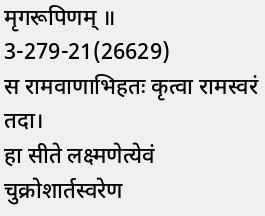मृगरूपिणम् ॥ 3-279-21(26629)
स रामवाणाभिहतः कृत्वा रामस्वरं तदा।
हा सीते लक्ष्मणेत्येवं चुक्रोशार्तस्वरेण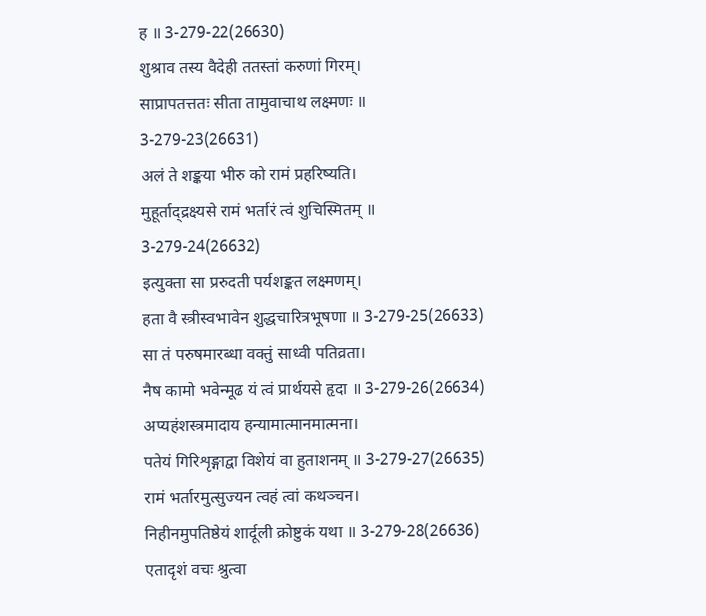ह ॥ 3-279-22(26630)
शुश्राव तस्य वैदेही ततस्तां करुणां गिरम्।
साप्रापतत्ततः सीता तामुवाचाथ लक्ष्मणः ॥ 3-279-23(26631)
अलं ते शङ्कया भीरु को रामं प्रहरिष्यति।
मुहूर्ताद्द्रक्ष्यसे रामं भर्तारं त्वं शुचिस्मितम् ॥ 3-279-24(26632)
इत्युक्ता सा प्ररुदती पर्यशङ्कत लक्ष्मणम्।
हता वै स्त्रीस्वभावेन शुद्धचारित्रभूषणा ॥ 3-279-25(26633)
सा तं परुषमारब्धा वक्तुं साध्वी पतिव्रता।
नैष कामो भवेन्मूढ यं त्वं प्रार्थयसे हृदा ॥ 3-279-26(26634)
अप्यहंशस्त्रमादाय हन्यामात्मानमात्मना।
पतेयं गिरिशृङ्गाद्वा विशेयं वा हुताशनम् ॥ 3-279-27(26635)
रामं भर्तारमुत्सुज्यन त्वहं त्वां कथञ्चन।
निहीनमुपतिष्ठेयं शार्दूली क्रोष्टुकं यथा ॥ 3-279-28(26636)
एतादृशं वचः श्रुत्वा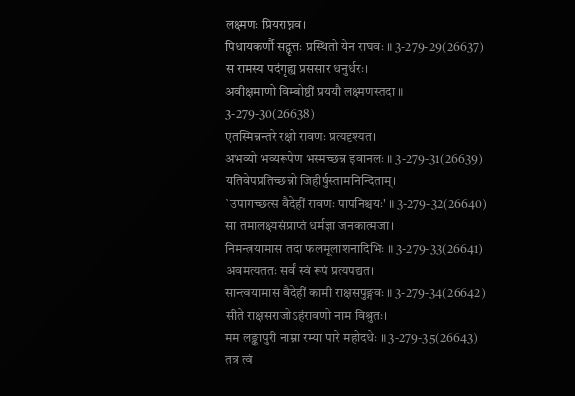लक्ष्मणः प्रियराघ्नव।
पिधायकर्णौ सद्वृत्तः प्रस्थितो येन राघवः ॥ 3-279-29(26637)
स रामस्य पदंगृह्य प्रससार धनुर्धरः।
अवीक्षमाणो विम्बोष्ठीं प्रययौ लक्ष्मणस्तदा ॥ 3-279-30(26638)
एतस्मिन्नन्तरे रक्षो रावणः प्रत्यदृश्यत।
अभव्यो भव्यरूपेण भस्मच्छन्न इवानलः ॥ 3-279-31(26639)
यतिवेपप्रतिच्छन्नो जिहीर्षुस्तामनिन्दिताम्।
`उपागच्छत्स वैदेहीं रावणः पापनिश्चयः' ॥ 3-279-32(26640)
सा तमालक्ष्यसंप्राप्तं धर्मज्ञा जनकात्मजा।
निमन्त्रयामास तदा फलमूलाशनादिभिः ॥ 3-279-33(26641)
अवमत्यततः सर्वं स्वं रूपं प्रत्यपद्यत।
सान्त्वयामास वैदेहीं कामी राक्षसपुङ्गवः ॥ 3-279-34(26642)
सीते राक्षसराजोऽहंरावणो नाम विश्रुतः।
मम लङ्कापुरी नाम्ना रम्या पारे महोदधेः ॥ 3-279-35(26643)
तत्र त्वं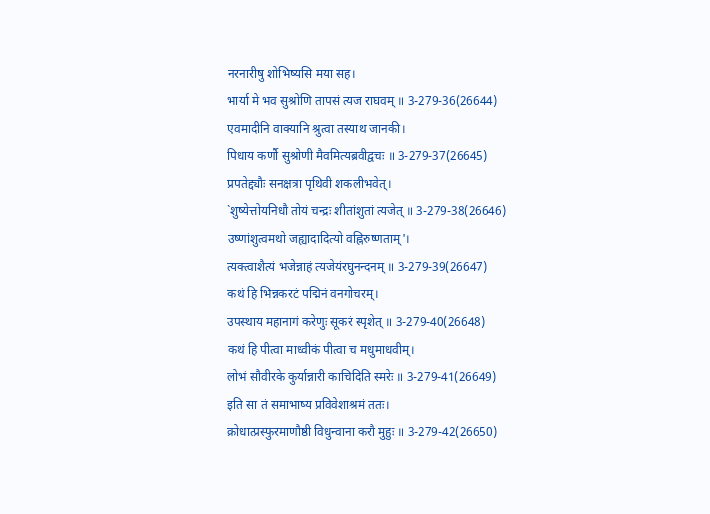नरनारीषु शोभिष्यसि मया सह।
भार्या मे भव सुश्रोणि तापसं त्यज राघवम् ॥ 3-279-36(26644)
एवमादीनि वाक्यानि श्रुत्वा तस्याथ जानकी।
पिधाय कर्णौ सुश्रोणी मैवमित्यब्रवीद्वचः ॥ 3-279-37(26645)
प्रपतेद्द्यौः सनक्षत्रा पृथिवी शकलीभवेत्।
`शुष्येत्तोयनिधौ तोयं चन्द्रः शीतांशुतां त्यजेत् ॥ 3-279-38(26646)
उष्णांशुत्वमथो जह्यादादित्यो वह्निरुष्णताम्'।
त्यक्त्वाशैत्यं भजेन्नाहं त्यजेयंरघुनन्दनम् ॥ 3-279-39(26647)
कथं हि भिन्नकरटं पद्मिनं वनगोचरम्।
उपस्थाय महानागं करेणुः सूकरं स्पृशेत् ॥ 3-279-40(26648)
कथं हि पीत्वा माध्वीकं पीत्वा च मधुमाधवीम्।
लोभं सौवीरके कुर्यान्नारी काचिदिति स्मरेः ॥ 3-279-41(26649)
इति सा तं समाभाष्य प्रविवेशाश्रमं ततः।
क्रोधात्प्रस्फुरमाणौष्ठी विधुन्वाना करौ मुहुः ॥ 3-279-42(26650)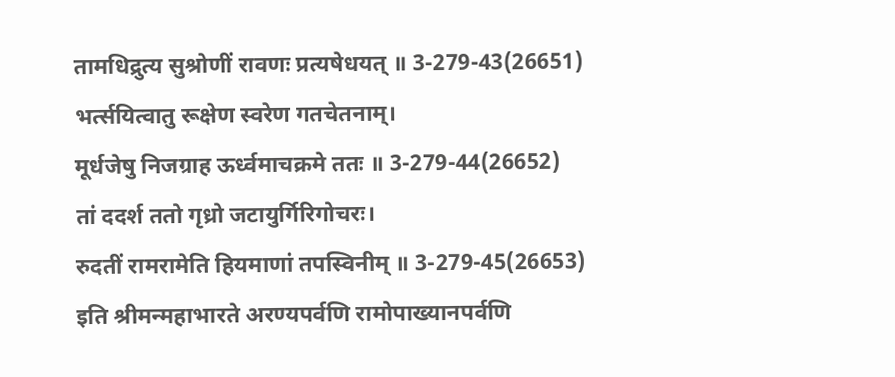तामधिद्रुत्य सुश्रोणीं रावणः प्रत्यषेधयत् ॥ 3-279-43(26651)
भर्त्सयित्वातु रूक्षेण स्वरेण गतचेतनाम्।
मूर्धजेषु निजग्राह ऊर्ध्वमाचक्रमे ततः ॥ 3-279-44(26652)
तां ददर्श ततो गृध्रो जटायुर्गिरिगोचरः।
रुदतीं रामरामेति हियमाणां तपस्विनीम् ॥ 3-279-45(26653)
इति श्रीमन्महाभारते अरण्यपर्वणि रामोपाख्यानपर्वणि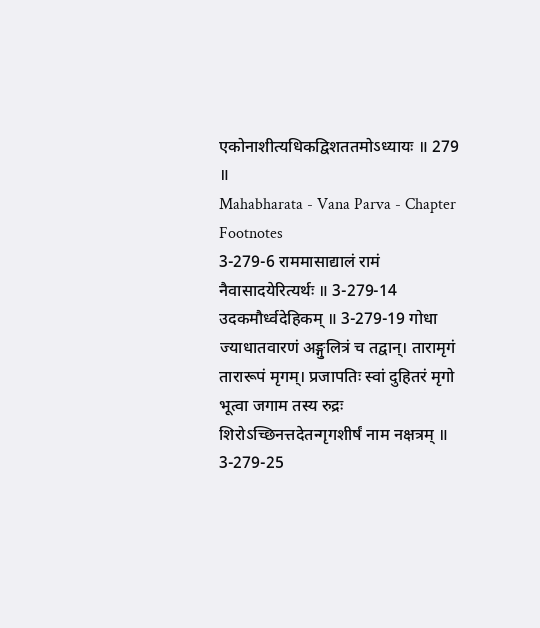एकोनाशीत्यधिकद्विशततमोऽध्यायः ॥ 279 ॥
Mahabharata - Vana Parva - Chapter Footnotes
3-279-6 राममासाद्यालं रामं नैवासादयेरित्यर्थः ॥ 3-279-14 उदकमौर्ध्वदेहिकम् ॥ 3-279-19 गोधा ज्याधातवारणं अङ्गुलित्रं च तद्वान्। तारामृगं तारारूपं मृगम्। प्रजापतिः स्वां दुहितरं मृगो भूत्वा जगाम तस्य रुद्रः शिरोऽच्छिनत्तदेतन्गृगशीर्षं नाम नक्षत्रम् ॥ 3-279-25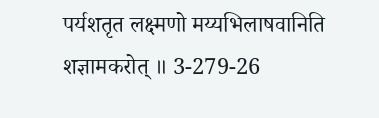पर्यशतृत लक्ष्मणो मय्यभिलाषवानिति शज्ञामकरोत् ॥ 3-279-26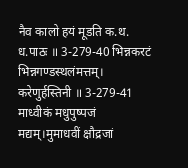नैव कालो हयं मूडति क.थ. ध.पाठः ॥ 3-279-40 भिन्नकरटं भिन्नगण्डस्थलंमत्तम्। करेणुर्हस्तिनी ॥ 3-279-41 माध्वीकं मधुपुष्पजं मद्यम्।मुमाधवीं क्षौद्रजां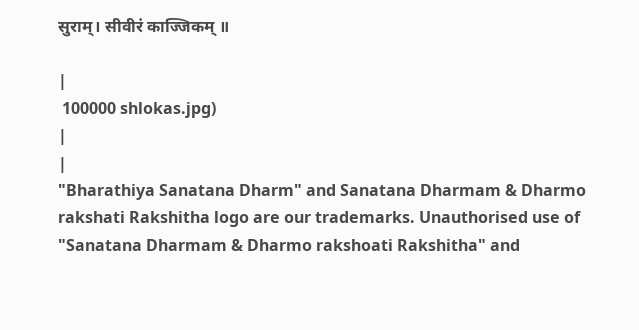सुराम्। सीवीरं काज्जिकम् ॥

|
 100000 shlokas.jpg)
|
|
"Bharathiya Sanatana Dharm" and Sanatana Dharmam & Dharmo rakshati Rakshitha logo are our trademarks. Unauthorised use of "Sanatana Dharmam & Dharmo rakshoati Rakshitha" and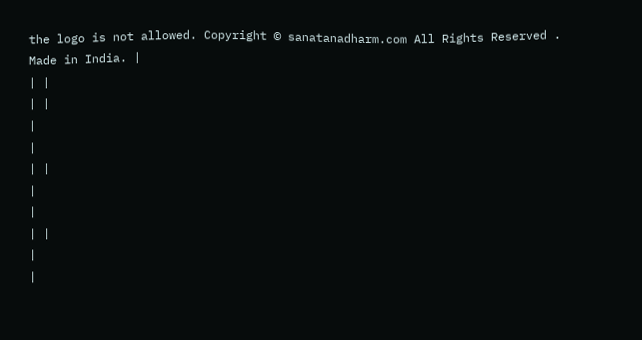the logo is not allowed. Copyright © sanatanadharm.com All Rights Reserved . Made in India. |
| |
| |
|
|
| |
|
|
| |
|
|